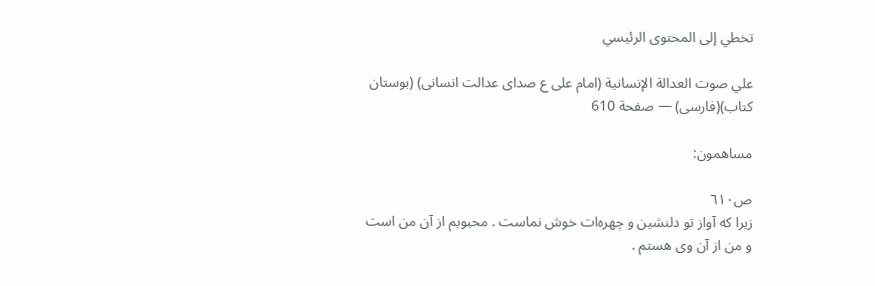تخطي إلى المحتوى الرئيسي

علي صوت العدالة الإنسانية (امام على ع صداى عدالت انسانى) (بوستان كتاب)(فارسى) — صفحة 610

مساهمون:

ص٦١٠
زيرا كه آواز تو دلنشين و چهره‌ات خوش نماست . محبوبم از آن من است و من از آن وى هستم .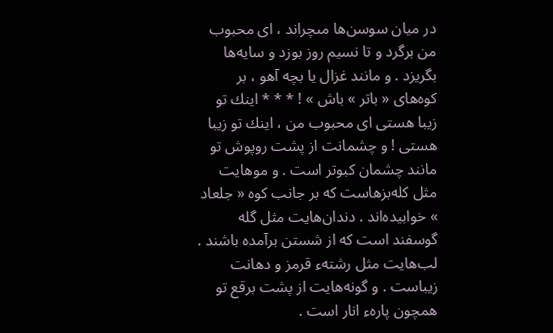در ميان سوسن‌ها مىچراند ، اى محبوب من برگرد و تا نسيم روز بوزد و سايه‌ها بگريزد . و مانند غزال يا بچه آهو ، بر كوه‌هاى « باتر » باش » ! * * * اينك تو زيبا هستى اى محبوب من ، اينك تو زيبا هستى ! و چشمانت از پشت روپوش تو مانند چشمان كبوتر است . و موهايت مثل كله‌بزهاست كه بر جانب كوه « جلعاد » خوابيده‌اند . دندان‌هايت مثل گله گوسفند است كه از شستن برآمده باشند . لب‌هايت مثل رشتهء قرمز و دهانت زيباست . و گونه‌هايت از پشت برقع تو همچون پارهء انار است .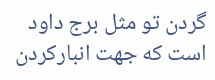گردن تو مثل برج داود است كه جهت انباركردن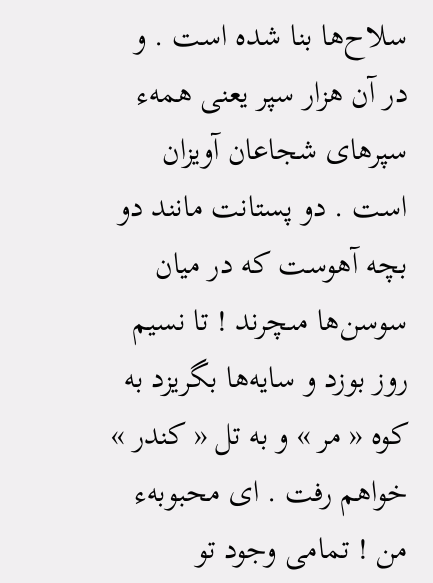سلاح‌ها بنا شده است . و در آن هزار سپر يعنى همهء سپرهاى شجاعان آويزان است . دو پستانت مانند دو بچه آهوست كه در ميان سوسن‌ها مىچرند ! تا نسيم روز بوزد و سايه‌ها بگريزد به كوه « مر » و به تل « كندر » خواهم رفت . اى محبوبهء من ! تمامى وجود تو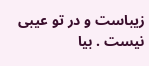زيباست و در تو عيبى نيست . بيا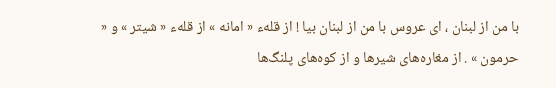با من از لبنان ، اى عروس با من از لبنان بيا ! از قلهء « امانه » از قلهء « شيتر » و « حرمون » . از مغاره‌هاى شيرها و از كوه‌هاى پلنگ‌ها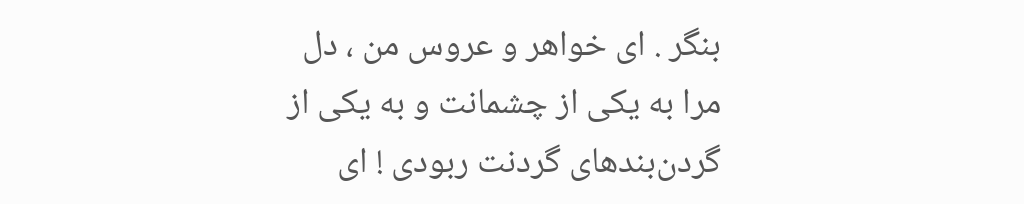بنگر . اى خواهر و عروس من ، دل مرا به يكى از چشمانت و به يكى از گردن‌بندهاى گردنت ربودى ! اى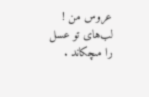عروس من ! لب‌هاى تو عسل را مىچكاند .